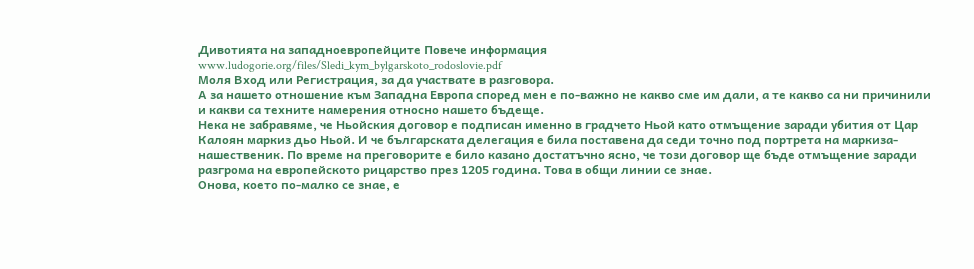Дивотията на западноевропейците Повече информация
www.ludogorie.org/files/Sledi_kym_bylgarskoto_rodoslovie.pdf
Моля Вход или Регистрация, за да участвате в разговора.
А за нашето отношение към Западна Европа според мен е по-важно не какво сме им дали, а те какво са ни причинили и какви са техните намерения относно нашето бъдеще.
Нека не забравяме, че Ньойския договор е подписан именно в градчето Ньой като отмъщение заради убития от Цар Калоян маркиз дьо Ньой. И че българската делегация е била поставена да седи точно под портрета на маркиза-нашественик. По време на преговорите е било казано достатъчно ясно, че този договор ще бъде отмъщение заради разгрома на европейското рицарство през 1205 година. Това в общи линии се знае.
Онова, което по-малко се знае, е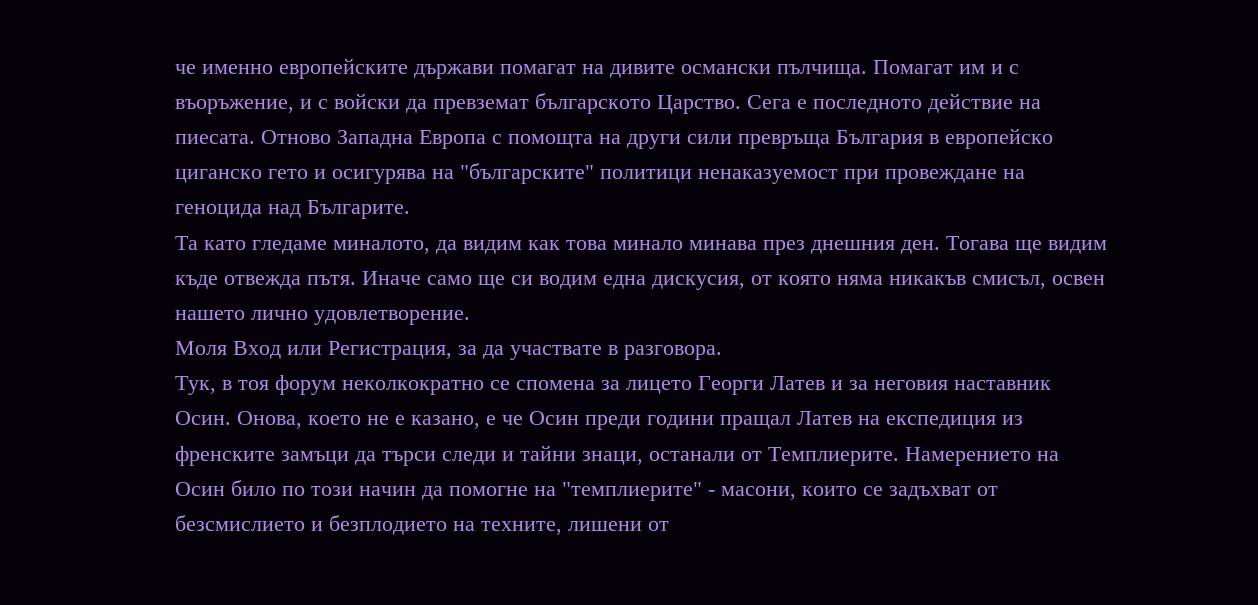че именно европейските държави помагат на дивите османски пълчища. Помагат им и с въоръжение, и с войски да превземат българското Царство. Сега е последното действие на пиесата. Отново Западна Европа с помощта на други сили превръща България в европейско циганско гето и осигурява на "българските" политици ненаказуемост при провеждане на геноцида над Българите.
Та като гледаме миналото, да видим как това минало минава през днешния ден. Тогава ще видим къде отвежда пътя. Иначе само ще си водим една дискусия, от която няма никакъв смисъл, освен нашето лично удовлетворение.
Моля Вход или Регистрация, за да участвате в разговора.
Тук, в тоя форум неколкократно се спомена за лицето Георги Латев и за неговия наставник Осин. Онова, което не е казано, е че Осин преди години пращал Латев на експедиция из френските замъци да търси следи и тайни знаци, останали от Темплиерите. Намерението на Осин било по този начин да помогне на "темплиерите" - масони, които се задъхват от безсмислието и безплодието на техните, лишени от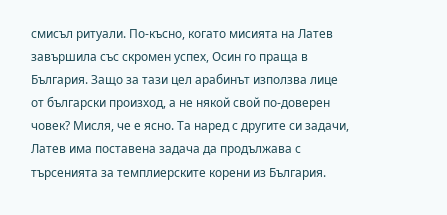смисъл ритуали. По-късно, когато мисията на Латев завършила със скромен успех, Осин го праща в България. Защо за тази цел арабинът използва лице от български произход, а не някой свой по-доверен човек? Мисля, че е ясно. Та наред с другите си задачи, Латев има поставена задача да продължава с търсенията за темплиерските корени из България.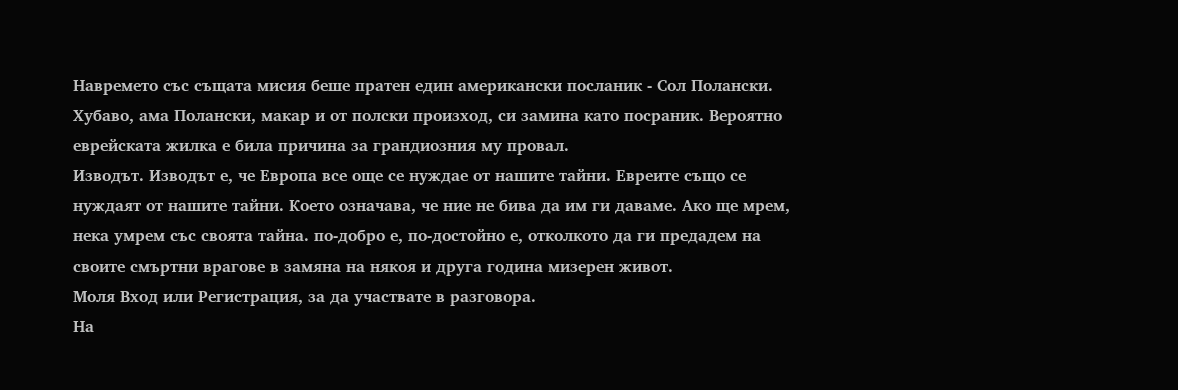Навремето със същата мисия беше пратен един американски посланик - Сол Полански. Хубаво, ама Полански, макар и от полски произход, си замина като посраник. Вероятно еврейската жилка е била причина за грандиозния му провал.
Изводът. Изводът е, че Европа все още се нуждае от нашите тайни. Евреите също се нуждаят от нашите тайни. Което означава, че ние не бива да им ги даваме. Ако ще мрем, нека умрем със своята тайна. по-добро е, по-достойно е, отколкото да ги предадем на своите смъртни врагове в замяна на някоя и друга година мизерен живот.
Моля Вход или Регистрация, за да участвате в разговора.
На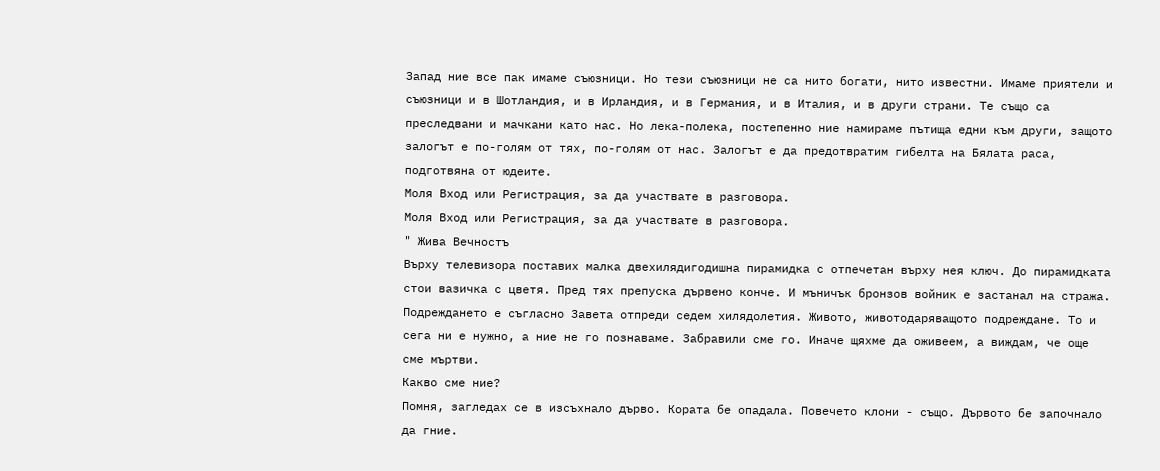Запад ние все пак имаме съюзници. Но тези съюзници не са нито богати, нито известни. Имаме приятели и съюзници и в Шотландия, и в Ирландия, и в Германия, и в Италия, и в други страни. Те също са преследвани и мачкани като нас. Но лека-полека, постепенно ние намираме пътища едни към други, защото залогът е по-голям от тях, по-голям от нас. Залогът е да предотвратим гибелта на Бялата раса, подготвяна от юдеите.
Моля Вход или Регистрация, за да участвате в разговора.
Моля Вход или Регистрация, за да участвате в разговора.
" Жива Вечностъ
Върху телевизора поставих малка двехилядигодишна пирамидка с отпечетан върху нея ключ. До пирамидката стои вазичка с цветя. Пред тях препуска дървено конче. И мъничък бронзов войник е застанал на стража.
Подреждането е съгласно Завета отпреди седем хилядолетия. Живото, животодаряващото подреждане. То и сега ни е нужно, а ние не го познаваме. Забравили сме го. Иначе щяхме да оживеем, а виждам, че още сме мъртви.
Какво сме ние?
Помня, загледах се в изсъхнало дърво. Кората бе опадала. Повечето клони - също. Дървото бе започнало да гние.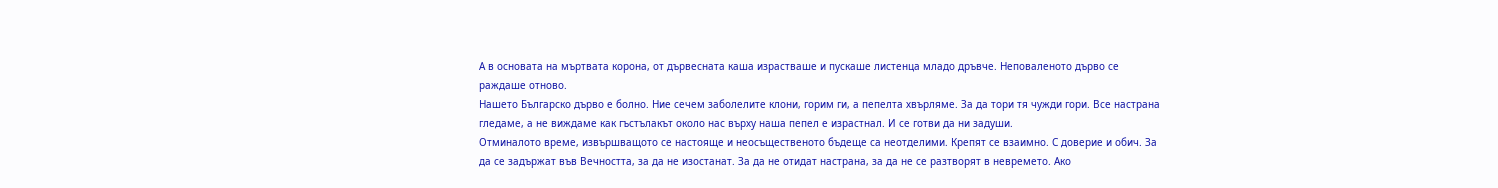А в основата на мъртвата корона, от дървесната каша израстваше и пускаше листенца младо дръвче. Неповаленото дърво се раждаше отново.
Нашето Българско дърво е болно. Ние сечем заболелите клони, горим ги, а пепелта хвърляме. За да тори тя чужди гори. Все настрана гледаме, а не виждаме как гъстълакът около нас върху наша пепел е израстнал. И се готви да ни задуши.
Отминалото време, извършващото се настояще и неосъщественото бъдеще са неотделими. Крепят се взаимно. С доверие и обич. За да се задържат във Вечността, за да не изостанат. За да не отидат настрана, за да не се разтворят в невремето. Ако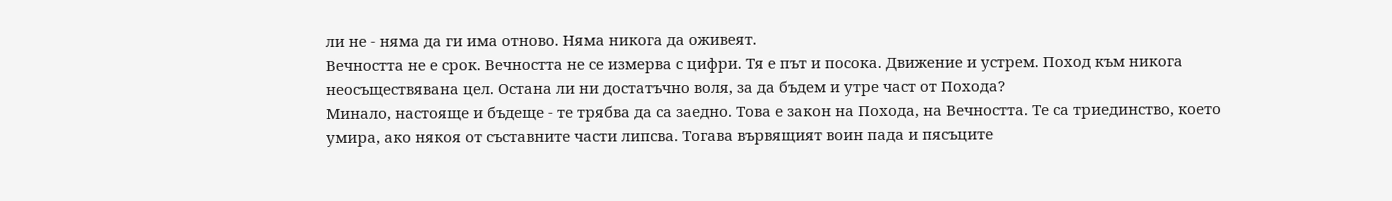ли не - няма да ги има отново. Няма никога да оживеят.
Вечността не е срок. Вечността не се измерва с цифри. Тя е път и посока. Движение и устрем. Поход към никога неосъществявана цел. Остана ли ни достатъчно воля, за да бъдем и утре част от Похода?
Минало, настояще и бъдеще - те трябва да са заедно. Това е закон на Похода, на Вечността. Те са триединство, което умира, ако някоя от съставните части липсва. Тогава вървящият воин пада и пясъците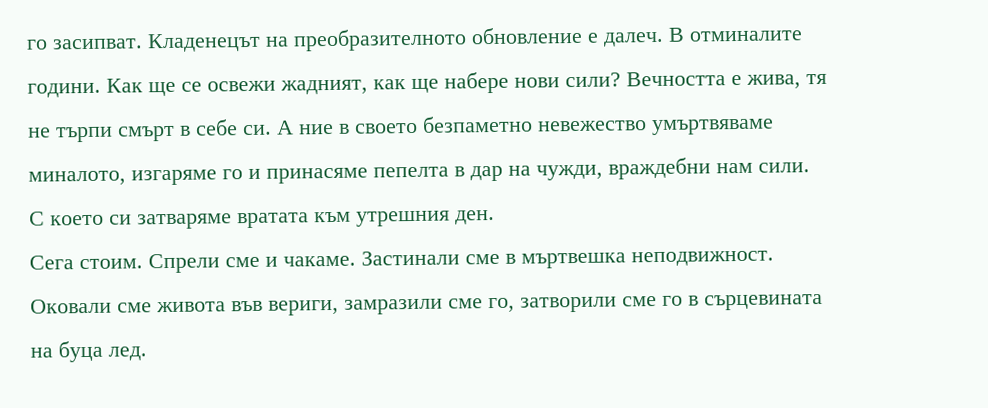го засипват. Кладенецът на преобразителното обновление е далеч. В отминалите години. Как ще се освежи жадният, как ще набере нови сили? Вечността е жива, тя не търпи смърт в себе си. А ние в своето безпаметно невежество умъртвяваме миналото, изгаряме го и принасяме пепелта в дар на чужди, враждебни нам сили. С което си затваряме вратата към утрешния ден.
Сега стоим. Спрели сме и чакаме. Застинали сме в мъртвешка неподвижност. Оковали сме живота във вериги, замразили сме го, затворили сме го в сърцевината на буца лед.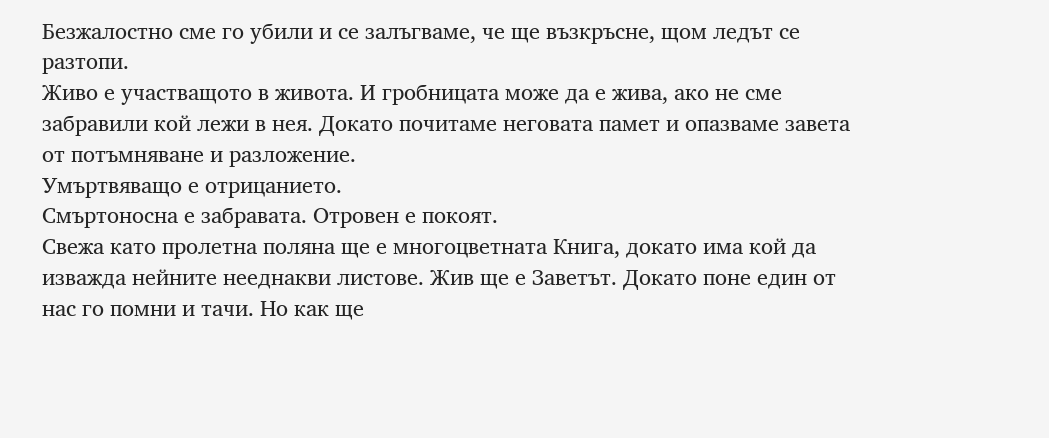Безжалостно сме го убили и се залъгваме, че ще възкръсне, щом ледът се разтопи.
Живо е участващото в живота. И гробницата може да е жива, ако не сме забравили кой лежи в нея. Докато почитаме неговата памет и опазваме завета от потъмняване и разложение.
Умъртвяващо е отрицанието.
Смъртоносна е забравата. Отровен е покоят.
Свежа като пролетна поляна ще е многоцветната Книга, докато има кой да изважда нейните нееднакви листове. Жив ще е Заветът. Докато поне един от нас го помни и тачи. Но как ще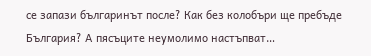се запази българинът после? Как без колобъри ще пребъде България? А пясъците неумолимо настъпват…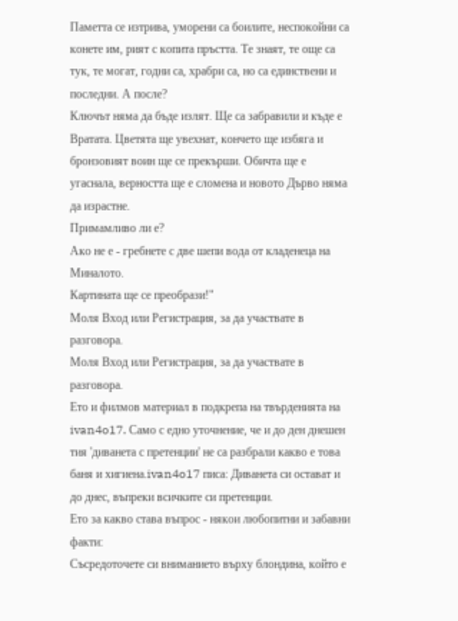Паметта се изтрива, уморени са боилите, неспокойни са конете им, рият с копита пръстта. Те знаят, те още са тук, те могат, годни са, храбри са, но са единствени и последни. А после?
Ключът няма да бъде излят. Ще са забравили и къде е Вратата. Цветята ще увехнат, кончето ще избяга и бронзовият воин ще се прекърши. Обичта ще е угаснала, верността ще е сломена и новото Дърво няма да израстне.
Примамливо ли е?
Ако не е - гребнете с две шепи вода от кладенеца на Миналото.
Картината ще се преобрази!"
Моля Вход или Регистрация, за да участвате в разговора.
Моля Вход или Регистрация, за да участвате в разговора.
Ето и филмов материал в подкрепа на твърденията на ivan4o17. Само с едно уточнение, че и до ден днешен тия 'диванета с претенции' не са разбрали какво е това баня и хигиена.ivan4o17 писа: Диванета си остават и до днес, въпреки всичките си претенции.
Ето за какво става въпрос - някои любопитни и забавни факти:
Съсредоточете си вниманието върху блондина, който е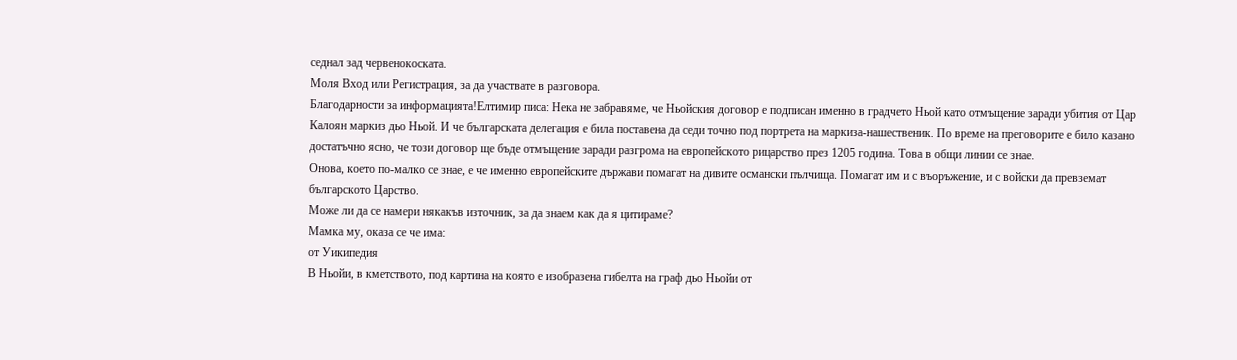седнал зад червенокоската.
Моля Вход или Регистрация, за да участвате в разговора.
Благодарности за информацията!Елтимир писа: Нека не забравяме, че Ньойския договор е подписан именно в градчето Ньой като отмъщение заради убития от Цар Калоян маркиз дьо Ньой. И че българската делегация е била поставена да седи точно под портрета на маркиза-нашественик. По време на преговорите е било казано достатъчно ясно, че този договор ще бъде отмъщение заради разгрома на европейското рицарство през 1205 година. Това в общи линии се знае.
Онова, което по-малко се знае, е че именно европейските държави помагат на дивите османски пълчища. Помагат им и с въоръжение, и с войски да превземат българското Царство.
Може ли да се намери някакъв източник, за да знаем как да я цитираме?
Мамка му, оказа се че има:
от Уикипедия
В Ньойи, в кметството, под картина на която е изобразена гибелта на граф дьо Ньойи от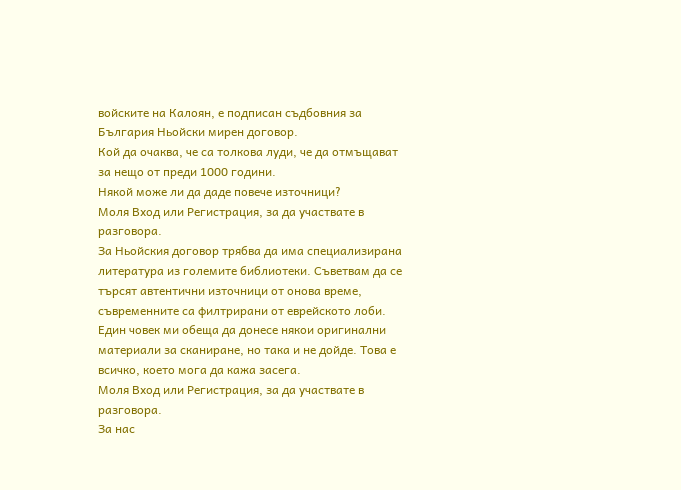войските на Калоян, е подписан съдбовния за България Ньойски мирен договор.
Кой да очаква, че са толкова луди, че да отмъщават за нещо от преди 1000 години.
Някой може ли да даде повече източници?
Моля Вход или Регистрация, за да участвате в разговора.
За Ньойския договор трябва да има специализирана литература из големите библиотеки. Съветвам да се търсят автентични източници от онова време, съвременните са филтрирани от еврейското лоби. Един човек ми обеща да донесе някои оригинални материали за сканиране, но така и не дойде. Това е всичко, което мога да кажа засега.
Моля Вход или Регистрация, за да участвате в разговора.
За нас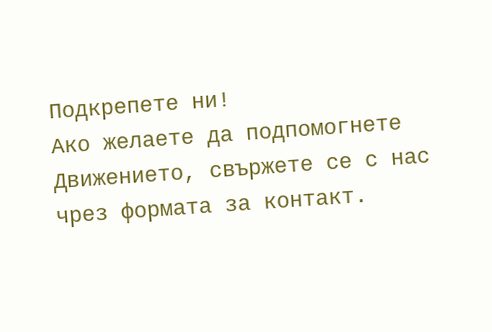Подкрепете ни!
Ако желаете да подпомогнете Движението, свържете се с нас чрез формата за контакт.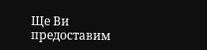Ще Ви предоставим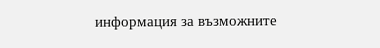информация за възможните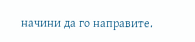начини да го направите.